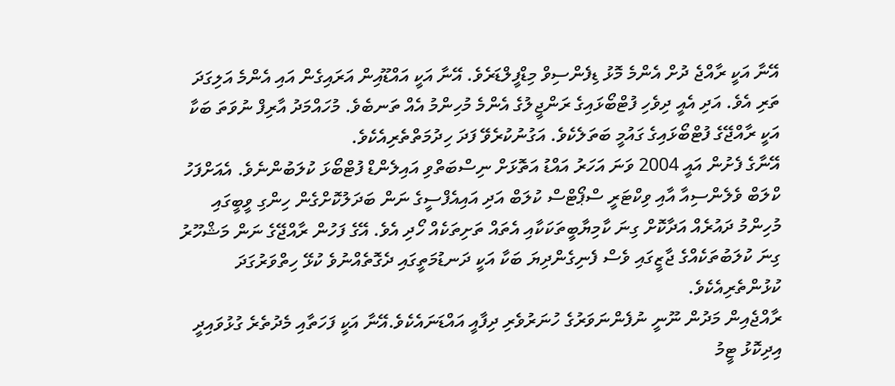އޭނާ އަކީ ރާއްޖެ ދުށް އެންމެ މޮޅު ޑިފެންސިވް މިޑްފީލްޑަރެވެ. އޭނާ އަކީ އައްޑޫއިން އަރައިގެން އައި އެންމެ އަލިގަދަ ތަރި އެވެ. އަދި އެއީ ދިވެހި ފުޓްބޯޅައިގެ ރަންޖީލުގެ އެންމެ މުހިންމު އެއް ތަނބެވެ. މުހައްމަދު އާރިފް ނުވަތަ ބަކާ އަކީ ރާއްޖޭގެ ފުޓްބޯޅައިގެ ގައުމީ ބަތަލެކެވެ. އަގުނުކުރެވޭ ފަދަ ހިދުމަތްތެރިއެކެވެ.
އޭނާގެ ފެށުން އައީ 2004 ވަނަ އަހަރު އައްޑު އަތޮޅަށް ނިސްބަތްވި އައިލެންޑް ފުޓްބޯޅަ ކުލަބުންނެވެ. އެއަށްފަހު ކްލަބް ވެލެންސިއާ އާއި ވިކްޓަރީ ސްޕޯޓްސް ކުލަބް އަދި އައިއެފްސީގެ ނަން ބަދަލުކޮށްގެން ހިންގި ވީބީގައި މުހިންމު ދައުރެއް އަދާކޮށް ގިނަ ކާމިޔާބީތަކަކާއި އެތައް ތަށިތަކެއް ހޯދި އެވެ. އޭގެ ފަހުން ރާއްޖޭގެ ނަން މަޝްހޫރު ގިނަ ކުލަބުތަކެއްގެ ޖާޒީގައި ވެސް ފެނިގެންދިޔަ ބަކާ އަކީ ދަނޑުމަތީގައި ދެގޮތެއްނުވެ ކުޅޭ ހިތްވަރުގަދަ ކުޅުންތެރިއެކެވެ.
ރާއްޖެއިން މަދުން ނޫނީ ނުފެންނަވަރުގެ ހުނަރުވެރި ދިފާއީ އައްޑަނައެކެވެ.އޭނާ އަކީ ފަހަތާއި މެދުތެރެ ގުޅުވައިދީ އިދިކޮޅު ޓީމު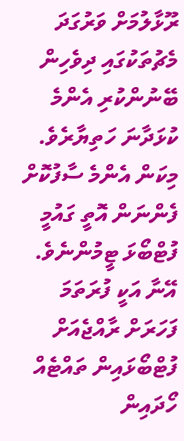ރޫޅާލުމަށް ވަރުގަދަ މެޗުތަކުގައި ދިވެހިން ބޭނުންކުރި އެންމެ ކުޅަދާނަ ހަތިޔާރެވެ.
މިކަން އެންމެ ސާފުކޮށް ފެންނަން އޮތީ ގައުމީ ފުޓްބޯޅަ ޓީމުންނެވެ. އޭނާ އަކީ ފުރަތަމަ ފަހަރަށް ރާއްޖެއަށް ފުޓްބޯޅައިން ތައްޓެއް ހޯދައިން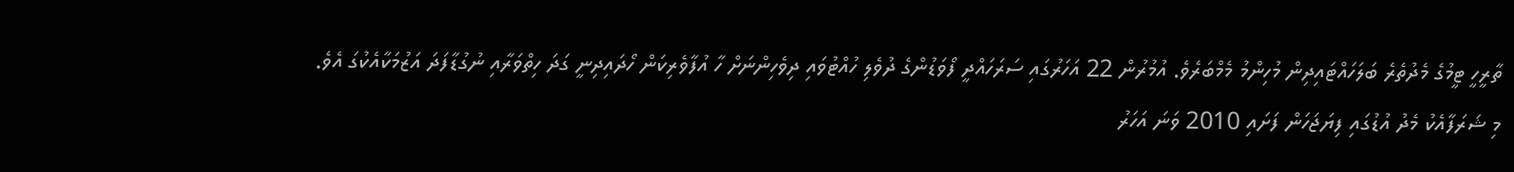ތާރީހީ ޓީމުގެ މެދުތެރެ ބަލަހައްޓައިދިން މުހިންމު މެމްބަރެވެ. އުމުރުން 22 އަހަރުގައި ސަރަހައްދީ ފޯވަޑުންގެ ދުވެލި ހުއްޓުވައި ދިވެހިންނަށް ހާ އުފާވެރިކަން ހޯދައިދިނީ ގަދަ ހިތްވަރާއި ނުގުޑާފަދަ އަޒުމަކާއެކުގަ އެވެ.
މި ޝަރަފާއެކު މެދު އުޑުގައި ފިޔަޖަހަން ފަށައި 2010 ވަނަ އަހަރު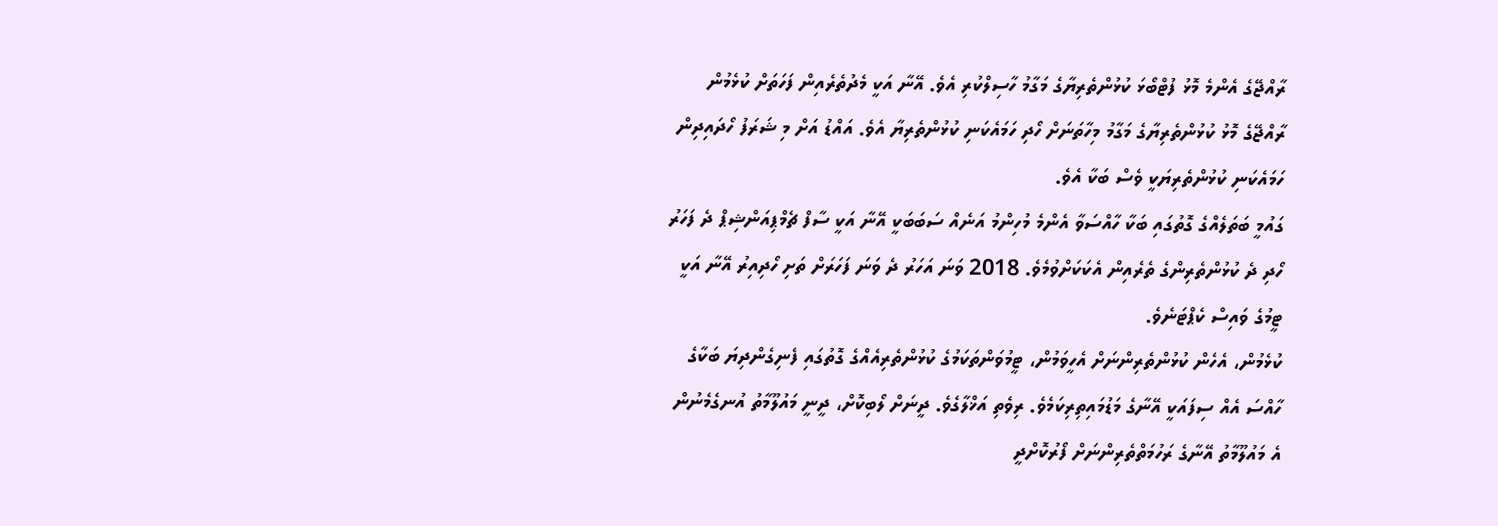ރާއްޖޭގެ އެންމެ މޮޅު ފުޓްބޯޅަ ކުޅުންތެރިޔާގެ މަގާމު ހާސިލްކުރި އެވެ. އޭނާ އަކީ މެދުތެރެއިން ފަހަތަށް ކުޅެމުން ރާއްޖޭގެ މޮޅު ކުޅުންތެރިޔާގެ މަގާމު މިހާތަނަށް ހޯދި ހަމައެކަނި ކުޅުންތެރިޔާ އެވެ. އައްޑު އަށް މި ޝަރަފު ހޯދައިދިން ހަމައެކަނި ކުޅުންތެރިޔަކީ ވެސް ބަކާ އެވެ.
ގައުމީ ބަތަލެއްގެ ގޮތުގައި ބަކާ ހާއްސަވާ އެންމެ މުހިންމު އަނެއް ސަބަބަކީ އޭނާ އަކީ ސާފް ޗެމްޕިއަންޝިޕް ދެ ފަހަރު ހޯދި ދެ ކުޅުންތެރިންގެ ތެރެއިން އެކަކަށްވުމެވެ. 2018 ވަނަ އަހަރު ދެ ވަނަ ފަހަރަށް ތަށި ހޯދިއިރު އޭނާ އަކީ ޓީމުގެ ވައިސް ކެޕްޓަނެވެ.
ކުޅެމުން، އެހެން ކުޅުންތެރިންނަށް އެހީވަމުން، ޓީމުވަންތަކަމުގެ ކުޅުންތެރިއެއްގެ ގޮތުގައި ފެނިގެންދިޔަ ބަކާގެ ހާއްސަ އެއް ސިފައަކީ އޭނާގެ މަޑުމައިތިރިކަމެވެ. ރިވެތި އަޚްލާގެވެ. ދީނަށް ލޯބިކޮށް، ދީނީ މައުލޫމާތު އުނގެމެނުން އެ މައުލޫމާތު އޭނާގެ ރަހުމަތްތެރިންނަށް ފޯރުކޮށްދީ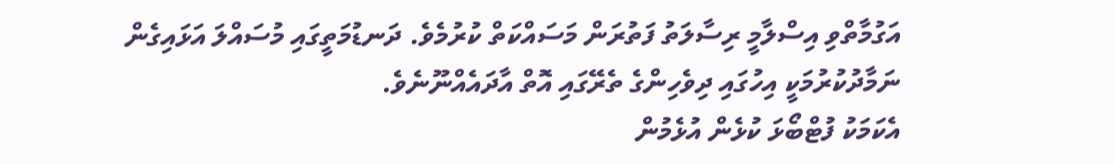އަގުމާތްވި އިސްލާމީ ރިސާލަތު ފަތުރަން މަސައްކަތް ކުރުމެވެ. ދަނޑުމަތީގައި މުސައްލަ އަޅައިގެން ނަމާދުކުރުމަކީ އިހުގައި ދިވެހިންގެ ތެރޭގައި އޮތް އާދައެއްނޫނެވެ.
އެކަމަކު ފުޓްބޯޅަ ކުޅެން އުޅެމުން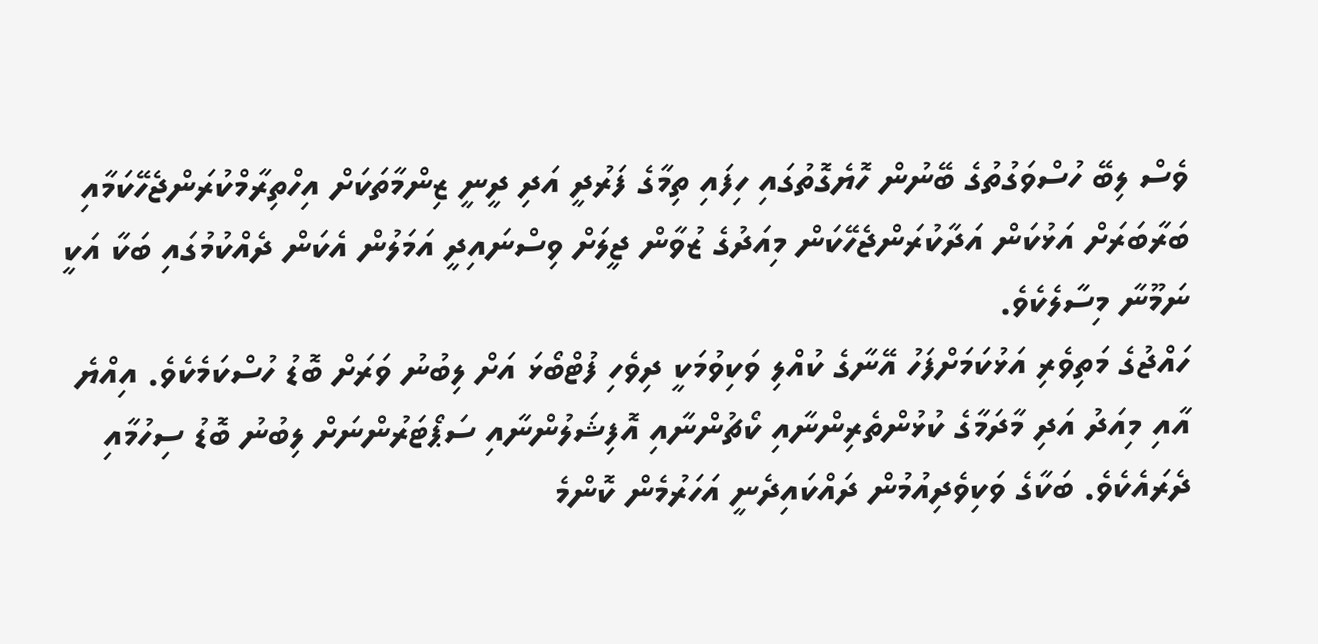ވެސް ލިބޭ ހުސްވަގުތުގެ ބޭނުން ހޮޔެގޮތުގައި ހިފައި ތިމާގެ ފަރުދީ އަދި ދީނީ ޒިންމާތަކަށް އިހްތިރާމްކުރަންޖެހޭކަމާއި ބަރާބަރަށް އަޅުކަން އަދާކުރަންޖެހޭކަން މިއަދުގެ ޒުވާން ޖީލަށް ވިސްނައިދީ އަމަލުން އެކަން ދެއްކުމުގައި ބަކާ އަކީ ނަމޫނާ މިސާލެކެވެ.
ހައްޖުގެ މަތިވެރި އަޅުކަމަށްފަހު އޭނާގެ ކުއްލި ވަކިވުމަކީ ދިވެހި ފުޓްބޯޅަ އަށް ލިބުނު ވަރަށް ބޮޑު ހުސްކަމެކެވެ. އިއްޔެ އާއި މިއަދު އަދި މާދަމާގެ ކުޅުންތެރިންނާއި ކޯޗުންނާއި އޮފިޝަލުންނާއި ސަޕޯޓަރުންނަށް ލިބުނު ބޮޑު ސިހުމާއި ދެރައެކެވެ. ބަކާގެ ވަކިވެދިއުމުން ދައްކައިދެނީ އަހަރުމެން ކޮންމެ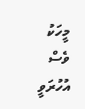މީހަކު ވެސް އުހުރަވީ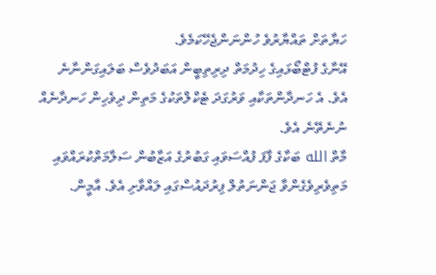ހަޔާތަށް ތައްޔާރުވެ ހުންނަންޖެހޭކަމެވެ.
އޭނާގެ ފުޓްބޯޅައިގެ ހިދުމަތް ދިރިތިބީން އަބަދުވެސް ބަލައިގަންނާނެ އެވެ. އެ ހަނދާންތަކާއި ވަރުގަދަ ޓެކްލްތަކުގެ މަތިން ދިވެހިން ހަނދާނެއް ނުނެތޭނެ އެވެ.
މާތް الله ބަކާގެ ފާފަ ފުއްސަވައި ގަބުރުގެ އަޒާބުން ސަލާމަތްކުރައްވައި މަތިވެރިވެގެންވާ ޖަންނަތުލް ފިރުދައުސްގައި ލައްވާށި އެވެ. އާމީން.